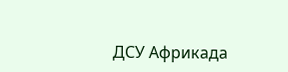ДСУ Африкада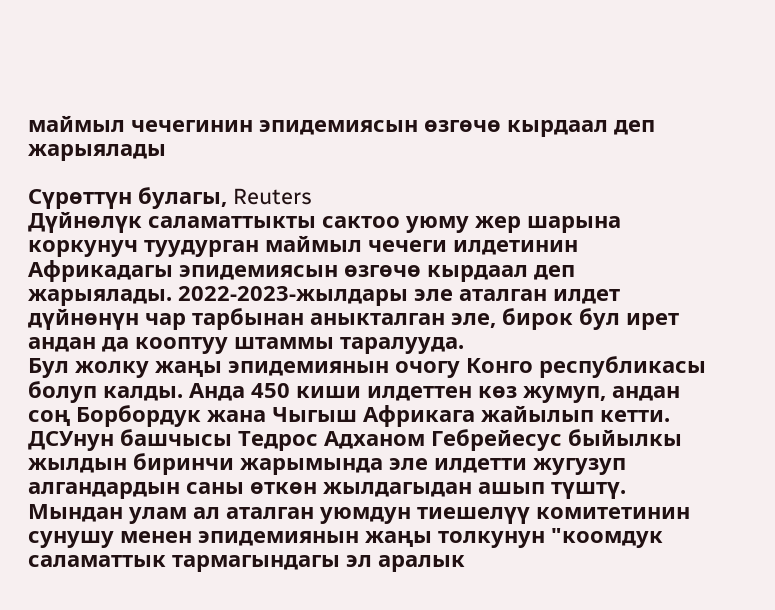маймыл чечегинин эпидемиясын өзгөчө кырдаал деп жарыялады

Сүрөттүн булагы, Reuters
Дүйнөлүк саламаттыкты сактоо уюму жер шарына коркунуч туудурган маймыл чечеги илдетинин Африкадагы эпидемиясын өзгөчө кырдаал деп жарыялады. 2022-2023-жылдары эле аталган илдет дүйнөнүн чар тарбынан аныкталган эле, бирок бул ирет андан да кооптуу штаммы таралууда.
Бул жолку жаңы эпидемиянын очогу Конго республикасы болуп калды. Анда 450 киши илдеттен көз жумуп, андан соң Борбордук жана Чыгыш Африкага жайылып кетти.
ДСУнун башчысы Тедрос Адханом Гебрейесус быйылкы жылдын биринчи жарымында эле илдетти жугузуп алгандардын саны өткөн жылдагыдан ашып түштү. Мындан улам ал аталган уюмдун тиешелүү комитетинин сунушу менен эпидемиянын жаңы толкунун "коомдук саламаттык тармагындагы эл аралык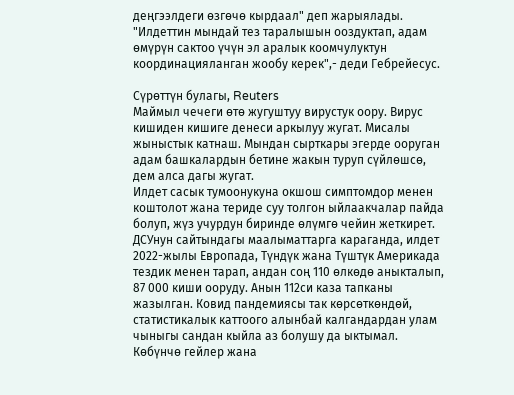деңгээлдеги өзгөчө кырдаал" деп жарыялады.
"Илдеттин мындай тез таралышын ооздуктап, адам өмүрүн сактоо үчүн эл аралык коомчулуктун координацияланган жообу керек",- деди Гебрейесус.

Сүрөттүн булагы, Reuters
Маймыл чечеги өтө жугуштуу вирустук оору. Вирус кишиден кишиге денеси аркылуу жугат. Мисалы жыныстык катнаш. Мындан сырткары эгерде ооруган адам башкалардын бетине жакын туруп сүйлөшсө, дем алса дагы жугат.
Илдет сасык тумоонукуна окшош симптомдор менен коштолот жана териде суу толгон ыйлаакчалар пайда болуп, жүз учурдун биринде өлүмгө чейин жеткирет.
ДСУнун сайтындагы маалыматтарга караганда, илдет 2022-жылы Европада, Түндүк жана Түштүк Америкада тездик менен тарап, андан соң 110 өлкөдө аныкталып, 87 000 киши ооруду. Анын 112си каза тапканы жазылган. Ковид пандемиясы так көрсөткөндөй, статистикалык каттоого алынбай калгандардан улам чыныгы сандан кыйла аз болушу да ыктымал. Көбүнчө гейлер жана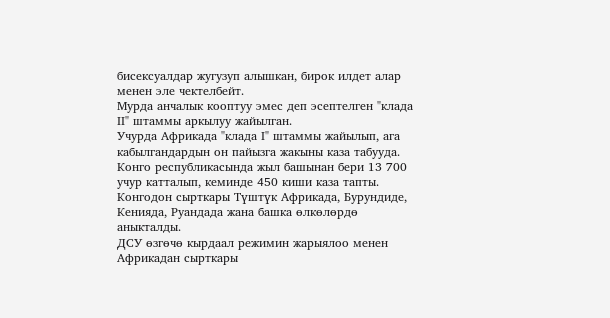бисексуалдар жугузуп алышкан, бирок илдет алар менен эле чектелбейт.
Мурда анчалык кооптуу эмес деп эсептелген "клада II" штаммы аркылуу жайылган.
Учурда Африкада "клада I" штаммы жайылып, ага кабылгандардын он пайызга жакыны каза табууда.
Конго республикасында жыл башынан бери 13 700 учур катталып, кеминде 450 киши каза тапты.
Конгодон сырткары Түштүк Африкада, Бурундиде, Кенияда, Руандада жана башка өлкөлөрдө аныкталды.
ДСУ өзгөчө кырдаал режимин жарыялоо менен Африкадан сырткары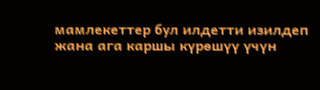мамлекеттер бул илдетти изилдеп жана ага каршы күрөшүү үчүн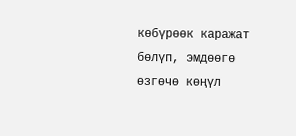көбүрөөк каражат бөлүп, эмдөөгө өзгөчө көңүл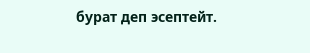бурат деп эсептейт.